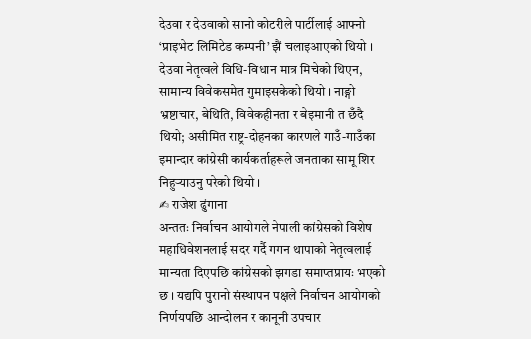देउवा र देउवाको सानो कोटरीले पार्टीलाई आफ्नो ‘प्राइभेट लिमिटेड कम्पनी’ झैं चलाइआएको थियो । देउवा नेतृत्वले विधि-विधान मात्र मिचेको थिएन, सामान्य विवेकसमेत गुमाइसकेको थियो । नाङ्गो भ्रष्टाचार, बेथिति, विवेकहीनता र बेइमानी त छँदै थियो; असीमित राष्ट्र-दोहनका कारणले गाउँ-गाउँका इमान्दार कांग्रेसी कार्यकर्ताहरूले जनताका सामू शिर निहुऱ्याउनु परेको थियो ।
✍ राजेश ढुंगाना
अन्ततः निर्वाचन आयोगले नेपाली कांग्रेसको विशेष महाधिवेशनलाई सदर गर्दै गगन थापाको नेतृत्वलाई मान्यता दिएपछि कांग्रेसको झगडा समाप्तप्रायः भएको छ । यद्यपि पुरानो संस्थापन पक्षले निर्वाचन आयोगको निर्णयपछि आन्दोलन र कानूनी उपचार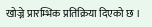खोज्ने प्रारम्भिक प्रतिक्रिया दिएको छ ।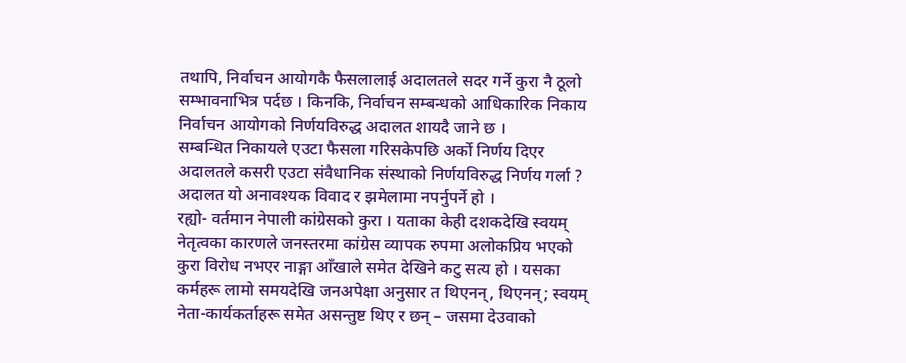तथापि, निर्वाचन आयोगकै फैसलालाई अदालतले सदर गर्ने कुरा नै ठूलो सम्भावनाभित्र पर्दछ । किनकि, निर्वाचन सम्बन्धको आधिकारिक निकाय निर्वाचन आयोगको निर्णयविरुद्ध अदालत शायदै जाने छ ।
सम्बन्धित निकायले एउटा फैसला गरिसकेपछि अर्को निर्णय दिएर अदालतले कसरी एउटा संवैधानिक संस्थाको निर्णयविरुद्ध निर्णय गर्ला ? अदालत यो अनावश्यक विवाद र झमेलामा नपर्नुपर्ने हो ।
रह्यो- वर्तमान नेपाली कांग्रेसको कुरा । यताका केही दशकदेखि स्वयम् नेतृत्वका कारणले जनस्तरमा कांग्रेस व्यापक रुपमा अलोकप्रिय भएको कुरा विरोध नभएर नाङ्गा आँखाले समेत देखिने कटु सत्य हो । यसका कर्महरू लामो समयदेखि जनअपेक्षा अनुसार त थिएनन्, थिएनन्; स्वयम् नेता-कार्यकर्ताहरू समेत असन्तुष्ट थिए र छन् – जसमा देउवाको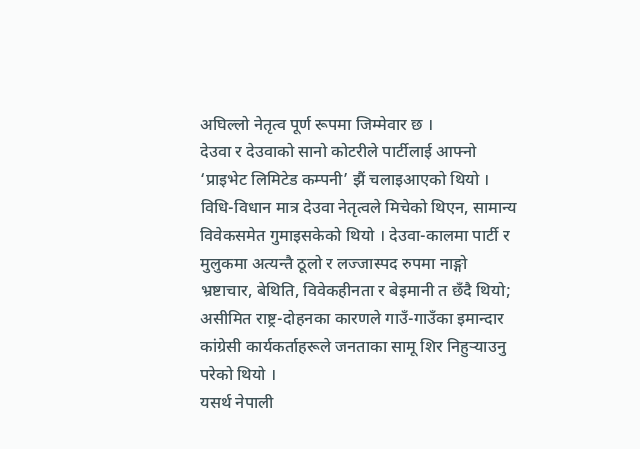अघिल्लो नेतृत्व पूर्ण रूपमा जिम्मेवार छ ।
देउवा र देउवाको सानो कोटरीले पार्टीलाई आफ्नो ‘प्राइभेट लिमिटेड कम्पनी’ झैं चलाइआएको थियो । विधि-विधान मात्र देउवा नेतृत्वले मिचेको थिएन, सामान्य विवेकसमेत गुमाइसकेको थियो । देउवा-कालमा पार्टी र मुलुकमा अत्यन्तै ठूलो र लज्जास्पद रुपमा नाङ्गो भ्रष्टाचार, बेथिति, विवेकहीनता र बेइमानी त छँदै थियो; असीमित राष्ट्र-दोहनका कारणले गाउँ-गाउँका इमान्दार कांग्रेसी कार्यकर्ताहरूले जनताका सामू शिर निहुऱ्याउनु परेको थियो ।
यसर्थ नेपाली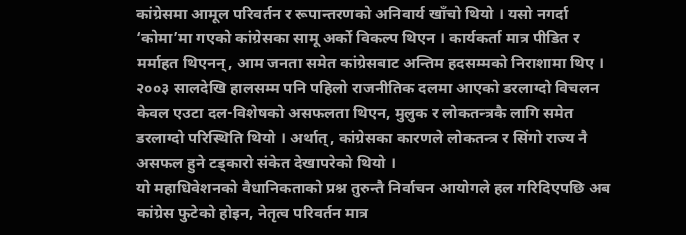कांग्रेसमा आमूल परिवर्तन र रूपान्तरणको अनिवार्य खाँचो थियो । यसो नगर्दा ‘कोमा’मा गएको कांग्रेसका सामू अर्को विकल्प थिएन । कार्यकर्ता मात्र पीडित र मर्माहत थिएनन्, आम जनता समेत कांग्रेसबाट अन्तिम हदसम्मको निराशामा थिए । २००३ सालदेखि हालसम्म पनि पहिलो राजनीतिक दलमा आएको डरलाग्दो विचलन केवल एउटा दल-विशेषको असफलता थिएन, मुलुक र लोकतन्त्रकै लागि समेत डरलाग्दो परिस्थिति थियो । अर्थात्, कांग्रेसका कारणले लोकतन्त्र र सिंगो राज्य नै असफल हुने टड्कारो संकेत देखापरेको थियो ।
यो महाधिवेशनको वैधानिकताको प्रश्न तुरुन्तै निर्वाचन आयोगले हल गरिदिएपछि अब कांग्रेस फुटेको होइन, नेतृत्व परिवर्तन मात्र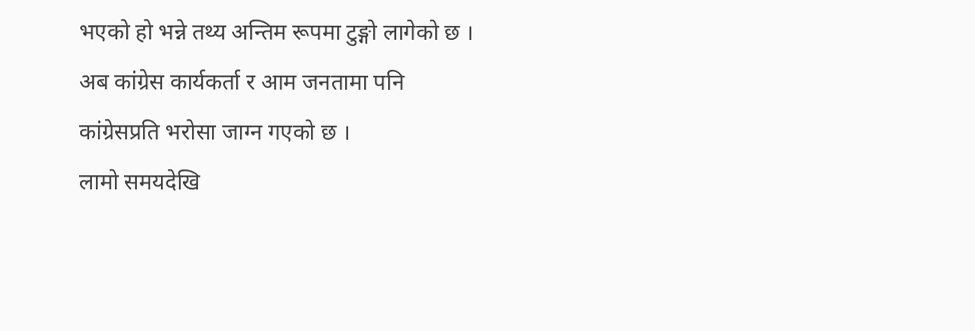भएको हो भन्ने तथ्य अन्तिम रूपमा टुङ्गो लागेको छ । अब कांग्रेस कार्यकर्ता र आम जनतामा पनि कांग्रेसप्रति भरोसा जाग्न गएको छ ।
लामो समयदेखि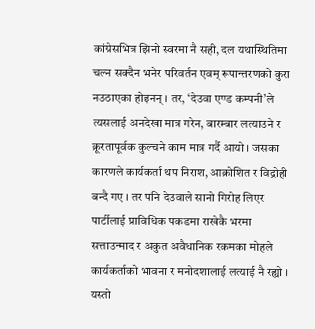कांग्रेसभित्र झिनो स्वरमा नै सही, दल यथास्थितिमा चल्न सक्दैन भनेर परिवर्तन एवम् रूपान्तरणको कुरा नउठाएका होइनन् । तर, ‘देउवा एण्ड कम्पनी’ले त्यसलाई अनदेखा मात्र गरेन, बारम्बार लत्याउने र क्रूरतापूर्वक कुल्चने काम मात्र गर्दै आयो । जसका कारणले कार्यकर्ता थप निराश, आक्रोशित र विद्रोही बन्दै गए । तर पनि देउवाले सानो गिरोह लिएर पार्टीलाई प्राविधिक पकडमा राखेकै भरमा सत्ताउन्माद र अकुत अवैधानिक रकमका मोहले कार्यकर्ताको भावना र मनोदशालाई लत्याई नै रह्यो ।
यस्तो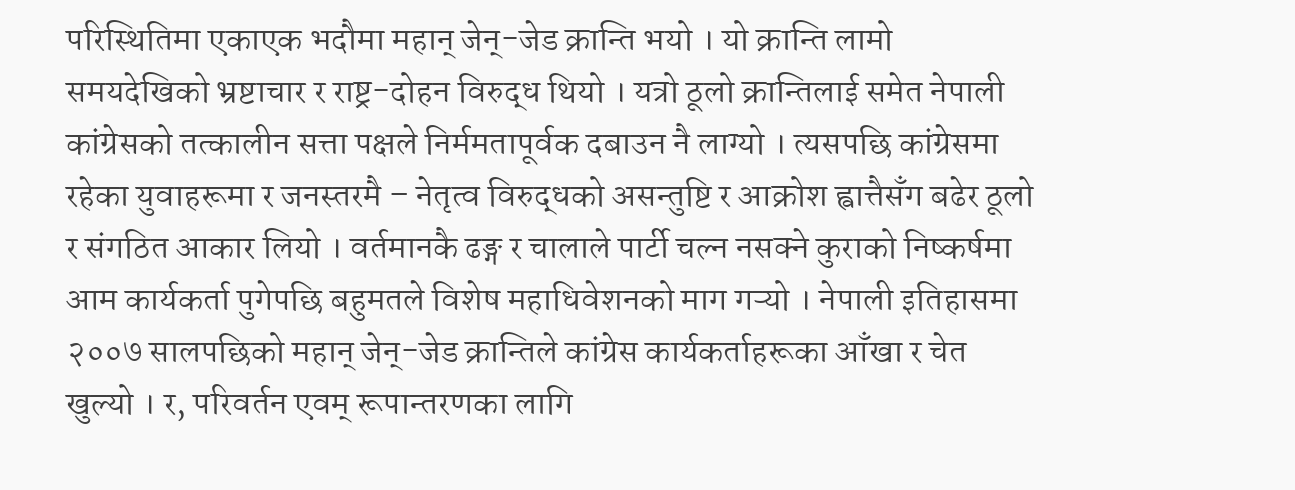परिस्थितिमा एकाएक भदौमा महान् जेन्-जेड क्रान्ति भयो । यो क्रान्ति लामो समयदेखिको भ्रष्टाचार र राष्ट्र-दोहन विरुद्ध थियो । यत्रो ठूलो क्रान्तिलाई समेत नेपाली कांग्रेसको तत्कालीन सत्ता पक्षले निर्ममतापूर्वक दबाउन नै लाग्यो । त्यसपछि कांग्रेसमा रहेका युवाहरूमा र जनस्तरमै – नेतृत्व विरुद्धको असन्तुष्टि र आक्रोश ह्वात्तैसँग बढेर ठूलो र संगठित आकार लियो । वर्तमानकै ढङ्ग र चालाले पार्टी चल्न नसक्ने कुराको निष्कर्षमा आम कार्यकर्ता पुगेपछि बहुमतले विशेष महाधिवेशनको माग गऱ्यो । नेपाली इतिहासमा २००७ सालपछिको महान् जेन्-जेड क्रान्तिले कांग्रेस कार्यकर्ताहरूका आँखा र चेत खुल्यो । र, परिवर्तन एवम् रूपान्तरणका लागि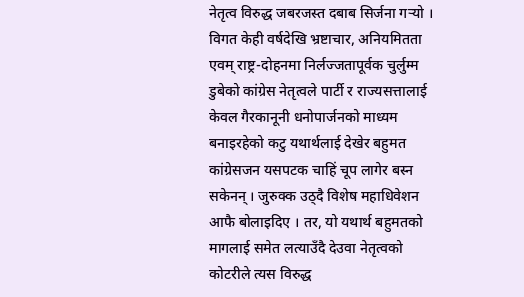नेतृत्व विरुद्ध जबरजस्त दबाब सिर्जना गऱ्यो ।
विगत केही वर्षदेखि भ्रष्टाचार, अनियमितता एवम् राष्ट्र-दोहनमा निर्लज्जतापूर्वक चुर्लुम्म डुबेको कांग्रेस नेतृत्वले पार्टी र राज्यसत्तालाई केवल गैरकानूनी धनोपार्जनको माध्यम बनाइरहेको कटु यथार्थलाई देखेर बहुमत कांग्रेसजन यसपटक चाहिं चूप लागेर बस्न सकेनन् । जुरुक्क उठ्दै विशेष महाधिवेशन आफै बोलाइदिए । तर, यो यथार्थ बहुमतको मागलाई समेत लत्याउँदै देउवा नेतृत्वको कोटरीले त्यस विरुद्ध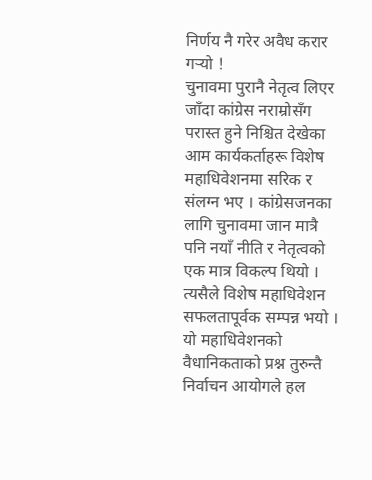निर्णय नै गरेर अवैध करार गऱ्यो !
चुनावमा पुरानै नेतृत्व लिएर जाँदा कांग्रेस नराम्रोसँग परास्त हुने निश्चित देखेका आम कार्यकर्ताहरू विशेष महाधिवेशनमा सरिक र संलग्न भए । कांग्रेसजनका लागि चुनावमा जान मात्रै पनि नयाँ नीति र नेतृत्वको एक मात्र विकल्प थियो । त्यसैले विशेष महाधिवेशन सफलतापूर्वक सम्पन्न भयो ।
यो महाधिवेशनको वैधानिकताको प्रश्न तुरुन्तै निर्वाचन आयोगले हल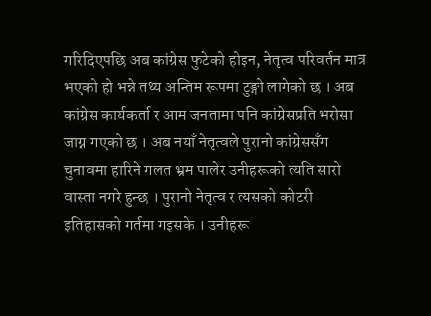गरिदिएपछि अब कांग्रेस फुटेको होइन, नेतृत्व परिवर्तन मात्र भएको हो भन्ने तथ्य अन्तिम रूपमा टुङ्गो लागेको छ । अब कांग्रेस कार्यकर्ता र आम जनतामा पनि कांग्रेसप्रति भरोसा जाग्न गएको छ । अब नयाँ नेतृत्वले पुरानो कांग्रेससँग चुनावमा हारिने गलत भ्रम पालेर उनीहरूको त्यति सारो वास्ता नगरे हुन्छ । पुरानो नेतृत्व र त्यसको कोटरी इतिहासको गर्तमा गइसके । उनीहरू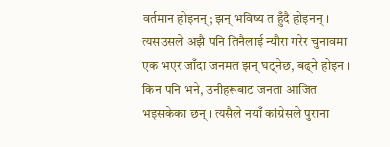वर्तमान होइनन्; झन् भविष्य त हुँदै होइनन् ।
त्यसउसले अझै पनि तिनैलाई न्यौरा गरेर चुनावमा एक भएर जाँदा जनमत झन् घट्नेछ, बढ्ने होइन । किन पनि भने, उनीहरूबाट जनता आजित भइसकेका छन् । त्यसैले नयाँ कांग्रेसले पुराना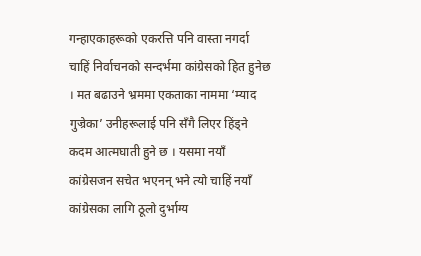गन्हाएकाहरूको एकरत्ति पनि वास्ता नगर्दा चाहिं निर्वाचनको सन्दर्भमा कांग्रेसको हित हुनेछ । मत बढाउने भ्रममा एकताका नाममा ‘म्याद गुज्रेका’ उनीहरूलाई पनि सँगै लिएर हिंड्ने कदम आत्मघाती हुने छ । यसमा नयाँ कांग्रेसजन सचेत भएनन् भने त्यो चाहिं नयाँ कांग्रेसका लागि ठूलो दुर्भाग्य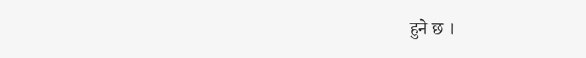हुने छ ।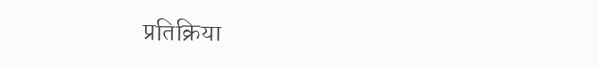प्रतिक्रिया